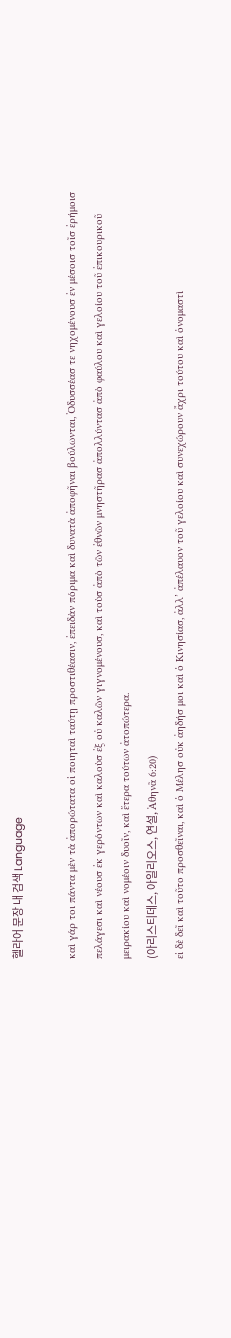헬라어 문장 내 검색 Language

καὶ γάρ τοι πάντα μὲν τὰ ἀπορώτατα οἱ ποιηταὶ ταύτῃ προστιθέασιν, ἐπειδὰν πόριμα καὶ δυνατὰ ἀποφῆναι βούλωνται, Ὀδυσσέασ τε νηχομένουσ ἐν μέσοισ τοῖσ ἐρήμοισ πελάγεσι καὶ νέουσ ἐκ γερόντων καὶ καλοὺσ ἐξ οὐ καλῶν γιγνομένουσ, καὶ τοὺσ ἀπὸ τῶν ἐθνῶν μνηστῆρασ ἀπολλύντασ ἀπὸ φαύλου καὶ γελοίου τοῦ ἐπικουρικοῦ μειρακίου καὶ νομέοιν δυοῖν, καὶ ἕτερα τούτων ἀτοπώτερα.
(아리스티데스, 아일리오스, 연설, Ἀθηνᾶ 6:20)
εἰ δὲ δεῖ καὶ τοῦτο προσθεῖναι, καὶ ὁ Μέλησ οὐκ ἀηδήσ μοι καὶ ὁ Κινησίασ, ἀλλ’ ἀπέλαυον τοῦ γελοίου καὶ συνεχώρουν ἄχρι τούτου καὶ ὀνομαστὶ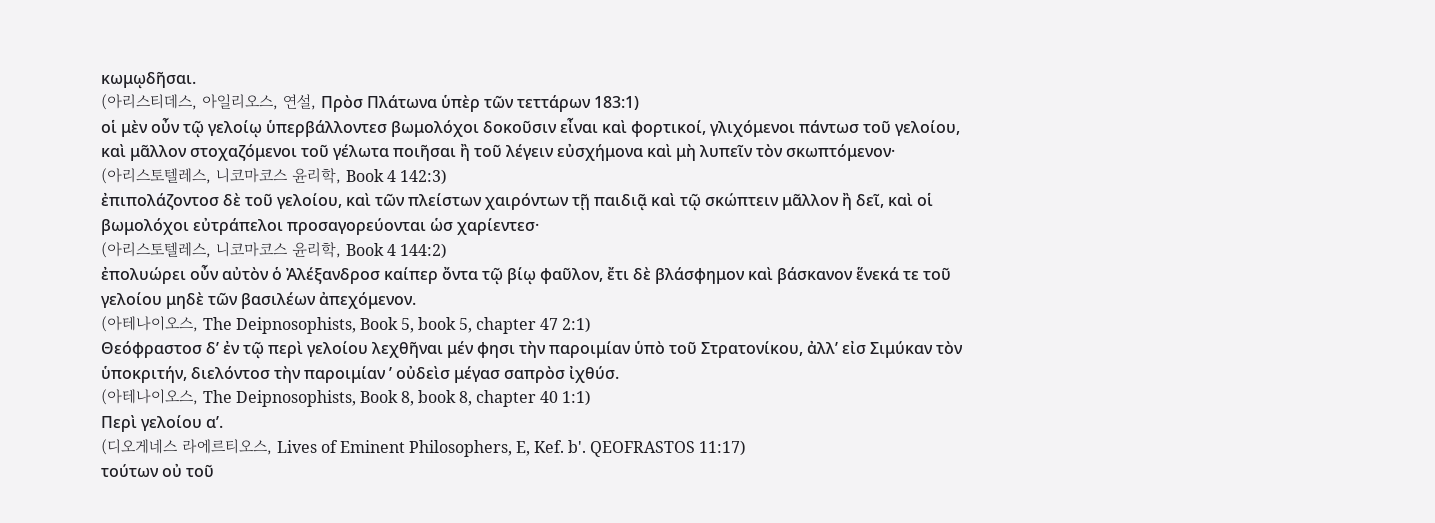κωμῳδῆσαι.
(아리스티데스, 아일리오스, 연설, Πρὸσ Πλάτωνα ὑπὲρ τῶν τεττάρων 183:1)
οἱ μὲν οὖν τῷ γελοίῳ ὑπερβάλλοντεσ βωμολόχοι δοκοῦσιν εἶναι καὶ φορτικοί, γλιχόμενοι πάντωσ τοῦ γελοίου, καὶ μᾶλλον στοχαζόμενοι τοῦ γέλωτα ποιῆσαι ἢ τοῦ λέγειν εὐσχήμονα καὶ μὴ λυπεῖν τὸν σκωπτόμενον·
(아리스토텔레스, 니코마코스 윤리학, Book 4 142:3)
ἐπιπολάζοντοσ δὲ τοῦ γελοίου, καὶ τῶν πλείστων χαιρόντων τῇ παιδιᾷ καὶ τῷ σκώπτειν μᾶλλον ἢ δεῖ, καὶ οἱ βωμολόχοι εὐτράπελοι προσαγορεύονται ὡσ χαρίεντεσ·
(아리스토텔레스, 니코마코스 윤리학, Book 4 144:2)
ἐπολυώρει οὖν αὐτὸν ὁ Ἀλέξανδροσ καίπερ ὄντα τῷ βίῳ φαῦλον, ἔτι δὲ βλάσφημον καὶ βάσκανον ἕνεκά τε τοῦ γελοίου μηδὲ τῶν βασιλέων ἀπεχόμενον.
(아테나이오스, The Deipnosophists, Book 5, book 5, chapter 47 2:1)
Θεόφραστοσ δ’ ἐν τῷ περὶ γελοίου λεχθῆναι μέν φησι τὴν παροιμίαν ὑπὸ τοῦ Στρατονίκου, ἀλλ’ εἰσ Σιμύκαν τὸν ὑποκριτήν, διελόντοσ τὴν παροιμίαν ’ οὐδεὶσ μέγασ σαπρὸσ ἰχθύσ.
(아테나이오스, The Deipnosophists, Book 8, book 8, chapter 40 1:1)
Περὶ γελοίου α’.
(디오게네스 라에르티오스, Lives of Eminent Philosophers, E, Kef. b'. QEOFRASTOS 11:17)
τούτων οὐ τοῦ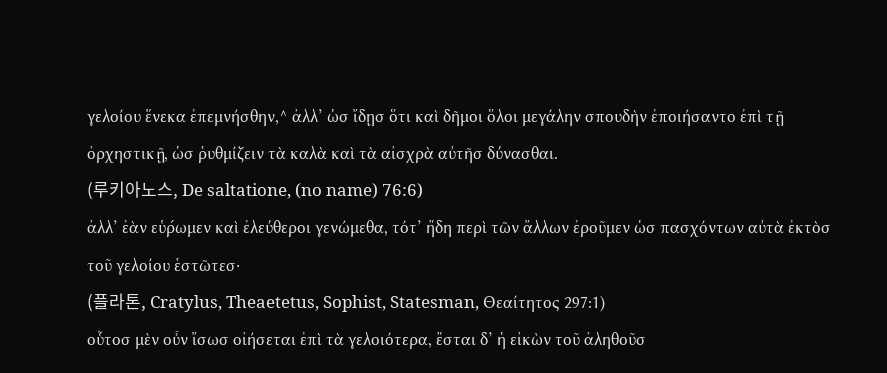γελοίου ἕνεκα ἐπεμνήσθην,^ ἀλλ’ ὡσ ἴδῃσ ὅτι καὶ δῆμοι ὅλοι μεγάλην σπουδὴν ἐποιήσαντο ἐπὶ τῇ ὀρχηστικῇ, ὡσ ῥυθμίζειν τὰ καλὰ καὶ τὰ αἰσχρὰ αὐτῆσ δύνασθαι.
(루키아노스, De saltatione, (no name) 76:6)
ἀλλ’ ἐὰν εὑρ́ωμεν καὶ ἐλεύθεροι γενώμεθα, τότ’ ἤδη περὶ τῶν ἄλλων ἐροῦμεν ὡσ πασχόντων αὐτὰ ἐκτὸσ τοῦ γελοίου ἑστῶτεσ·
(플라톤, Cratylus, Theaetetus, Sophist, Statesman, Θεαίτητος 297:1)
οὗτοσ μὲν οὖν ἴσωσ οἰήσεται ἐπὶ τὰ γελοιότερα, ἔσται δ’ ἡ εἰκὼν τοῦ ἀληθοῦσ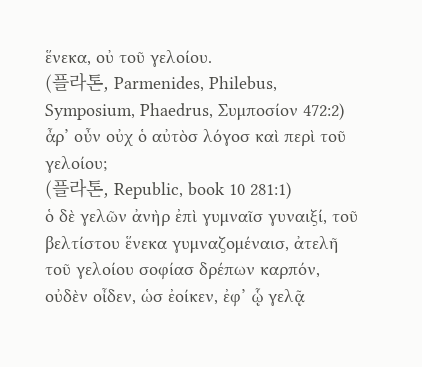ἕνεκα, οὐ τοῦ γελοίου.
(플라톤, Parmenides, Philebus, Symposium, Phaedrus, Συμποσίον 472:2)
ἆρ’ οὖν οὐχ ὁ αὐτὸσ λόγοσ καὶ περὶ τοῦ γελοίου;
(플라톤, Republic, book 10 281:1)
ὁ δὲ γελῶν ἀνὴρ ἐπὶ γυμναῖσ γυναιξί, τοῦ βελτίστου ἕνεκα γυμναζομέναισ, ἀτελῆ τοῦ γελοίου σοφίασ δρέπων καρπόν, οὐδὲν οἶδεν, ὡσ ἐοίκεν, ἐφ’ ᾧ γελᾷ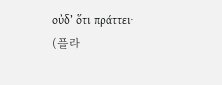οὐδ’ ὅτι πράττει·
(플라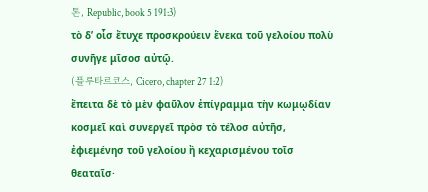톤, Republic, book 5 191:3)
τὸ δ’ οἷσ ἔτυχε προσκρούειν ἕνεκα τοῦ γελοίου πολὺ συνῆγε μῖσοσ αὐτῷ.
(플루타르코스, Cicero, chapter 27 1:2)
ἔπειτα δὲ τὸ μὲν φαῦλον ἐπίγραμμα τὴν κωμῳδίαν κοσμεῖ καὶ συνεργεῖ πρὸσ τὸ τέλοσ αὐτῆσ, ἐφιεμένησ τοῦ γελοίου ἢ κεχαρισμένου τοῖσ θεαταῖσ·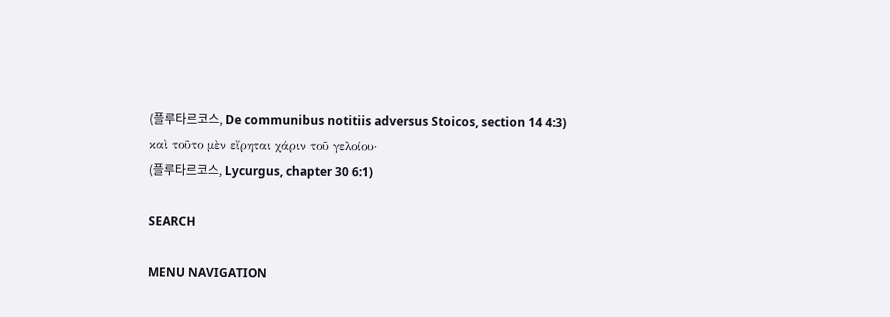(플루타르코스, De communibus notitiis adversus Stoicos, section 14 4:3)
καὶ τοῦτο μὲν εἴρηται χάριν τοῦ γελοίου·
(플루타르코스, Lycurgus, chapter 30 6:1)

SEARCH

MENU NAVIGATION